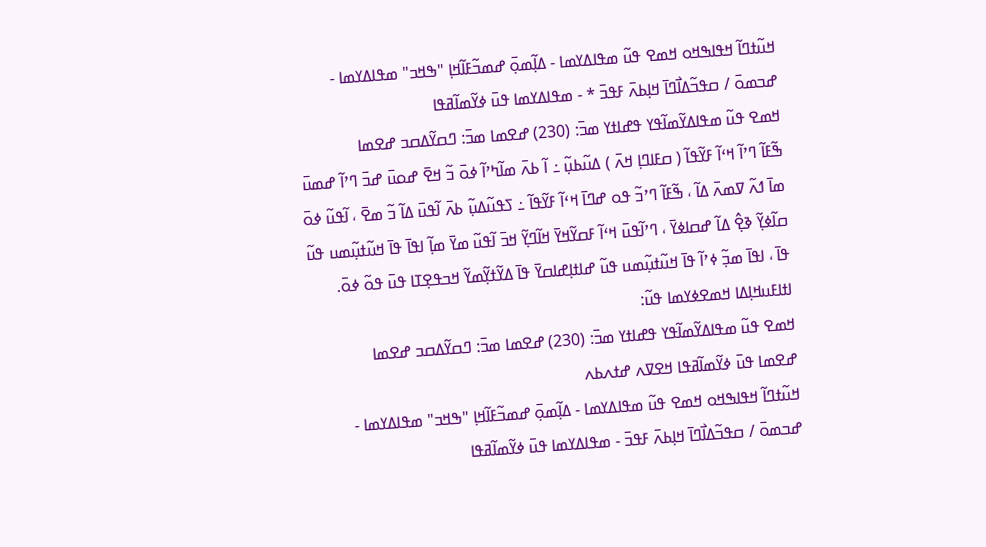ߞߎ߬ߙߣߊ߬ ߞߟߊߒߞߋ ߞߘߐ ߟߎ߬ ߘߟߊߡߌߘߊ - ߡߊ߲߬ߘߋ߲߫ ߝߘߏ߬ߓߊ߬ߞߊ߲ "ߒߞߏ" ߘߟߊߡߌߘߊ - ߝߏߘߋ߫ / ߛߟߏ߬ߡߊ߯ߣߊ߫ ߞߊ߲ߕߍ߫ ߓߟߏ߫ * - ߘߟߊߡߌߘߊ ߟߎ߫ ߦߌ߬ߘߊ߬ߥߟߊ
ߞߘߐ ߟߎ߬ ߘߟߊߡߌ߬ߘߊ߬ߟߌ ߟߝߊߙߌ ߘߏ߫: (230) ߝߐߘߊ ߘߏ߫: ߣߛߌ߬ߡߛߏ ߝߐߘߊ
ߒ߬ߓߊ߬ ߣߴߊ߬ ߞߵߊ߬ ߓߌ߬ߟߊ߬ ( ߛߓߊߣߊ߲ ߞߍ߫ ) ߡߎ߬ߕߎ߲߬ ߸ ߊ߬ ߕߍ߫ ߘߊ߬ߤߴߊ߬ ߦߋ߫ ߏ߬ ߞߐ߫ ߝߋߎ߫ ߝߏ߫ ߣߴߊ߬ ߝߘߎ߫ ߘߊ߫ ߗߍ߬ ߜߘߍ߫ ߡߊ߬ ، ߒ߬ߓߊ߬ ߣߴߏ߬ ߟߋ ߝߣߊ߫ ߞߵߊ߬ ߓߌ߬ߟߊ߬ ߸ ߖߟߎ߬ߡߎ߲߬ ߕߍ߫ ߊ߬ߟߎ߫ ߡߊ߬ ߏ߬ ߘߐ߫ ، ߊ߬ߟߎ߬ ߦߋ߫ ߛߊ߬ߦߌ߲߬ ߢߐ߲߮ ߡߊ߬ ߝߛߊߦߌ߫ ، ߣߴߊ߬ߟߎ߫ ߞߵߊ߬ ߓߛߌ߬ߞߌ߫ ߞߊ߬ߣߌ߲߬ ߞߏ߫ ߊ߬ߟߎ߬ ߘߌ߫ ߘߊ߲߬ ߊߟߊ߫ ߟߊ߫ ߞߎ߬ߙߎ߲߬ߘߎ ߟߎ߬ ߟߊ߫ ، ߊߟߊ߫ ߘߏ߲߬ ߦߴߊ߬ ߟߊ߫ ߞߎ߬ߙߎ߲߬ߘߎ ߟߎ߬ ߝߊߙߊ߲ߝߊߛߌ߫ ߟߊ߫ ߡߌ߬ߙߌ߲߬ߘߌ߬ ߞߏߟߐ߲ߠߊ ߟߎ߫ ߟߋ߬ ߦߋ߫.
ߊߙߊߓߎߞߊ߲ߡߊ ߞߘߐߦߌߘߊ ߟߎ߬:
ߞߘߐ ߟߎ߬ ߘߟߊߡߌ߬ߘߊ߬ߟߌ ߟߝߊߙߌ ߘߏ߫: (230) ߝߐߘߊ ߘߏ߫: ߣߛߌ߬ߡߛߏ ߝߐߘߊ
ߝߐߘߊ ߟߎ߫ ߦߌ߬ߘߊ߬ߥߟߊ ߞߐߜߍ ߝߙߍߕߍ
ߞߎ߬ߙߣߊ߬ ߞߟߊߒߞߋ ߞߘߐ ߟߎ߬ ߘߟߊߡߌߘߊ - ߡߊ߲߬ߘߋ߲߫ ߝߘߏ߬ߓߊ߬ߞߊ߲ "ߒߞߏ" ߘߟߊߡߌߘߊ - ߝߏߘߋ߫ / ߛߟߏ߬ߡߊ߯ߣߊ߫ ߞߊ߲ߕߍ߫ ߓߟߏ߫ - ߘߟߊߡߌߘߊ ߟߎ߫ ߦߌ߬ߘߊ߬ߥߟߊ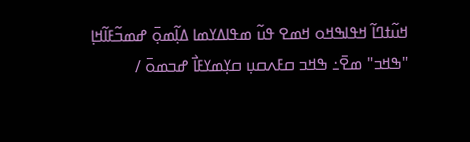ߞߎ߬ߙߣߊ߬ ߞߟߊߒߞߋ ߞߘߐ ߟߎ߬ ߘߟߊߡߌߘߊ ߡߊ߲߬ߘߋ߲߫ ߝߘߏ߬ߓߊ߬ߞߊ߲ "ߒߞߏ" ߘߐ߫߸ ߒߞߏ ߛߓߍߛߎ߲ ߛߌ߲ߘߌߓߊ߯ ߝߏߘߋ߫ /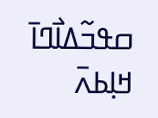ߛߟߏ߬ߡߊ߯ߣߊ߫ ߞߊ߲ߕߍ߫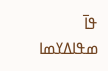ߟߊ߫ ߘߟߊߡߌߘߊ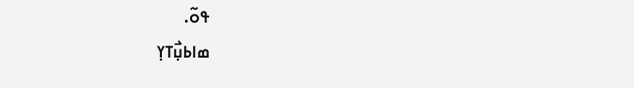ߟߋ߬.
ߘߊߕߎ߲߯ߠߌ߲